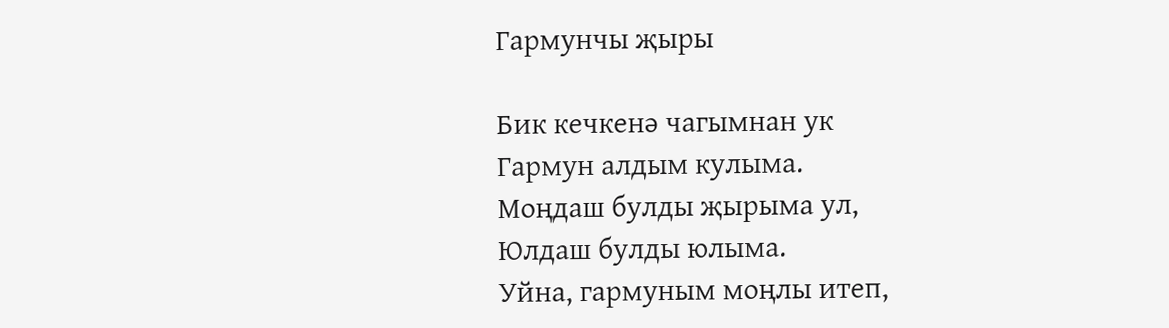Гармунчы җыры

Бик кечкенә чагымнан ук
Гармун алдым кулыма.
Моңдаш булды җырыма ул,
Юлдаш булды юлыма.
Уйна, гармуным моңлы итеп,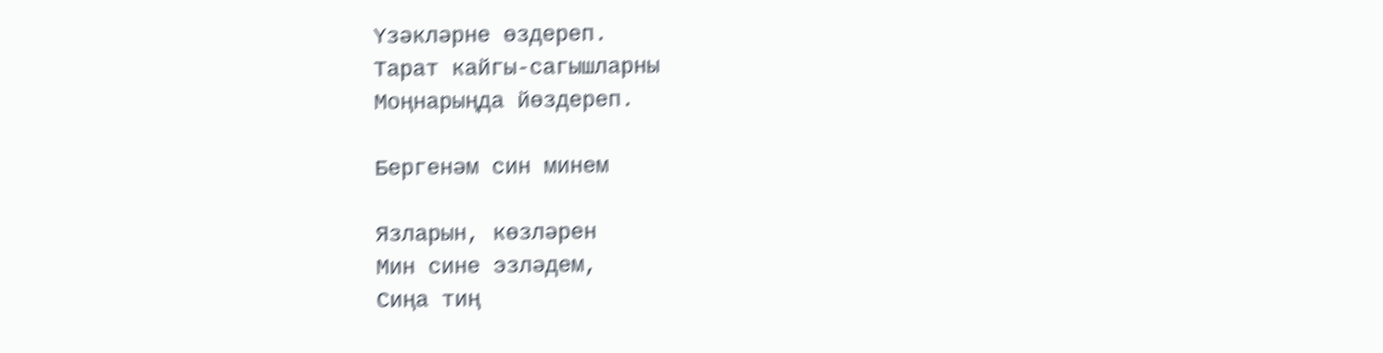Үзәкләрне өздереп.
Тарат кайгы-сагышларны
Моңнарыңда йөздереп.

Бергенәм син минем

Язларын, көзләрен
Мин сине эзләдем,
Сиңа тиң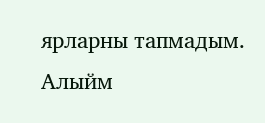ярларны тапмадым.
Алыйм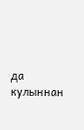да кулыннан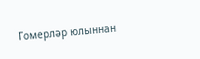Гомерләр юлыннан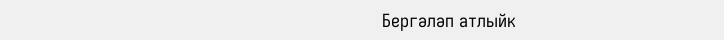Бергәләп атлыйк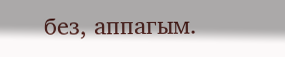без, аппагым.